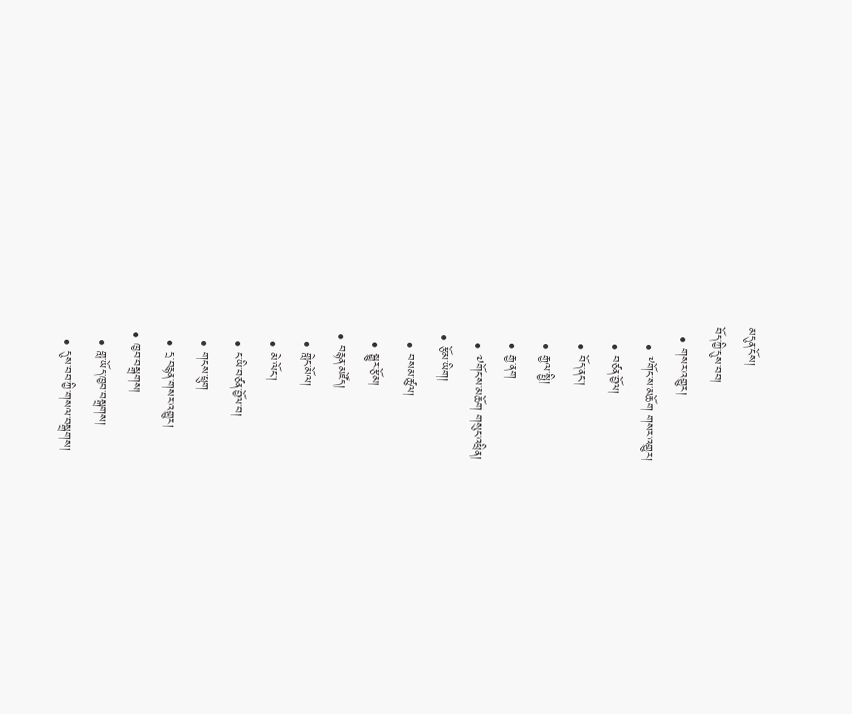མདུན་ངོས།
བོད་ཀྱི་དུས་བབ།
  • གསར་འགྱུར།
    • ༸གོང་ས་མཆོག གསར་འགྱུར།
    • བཙན་བྱོལ།
    • བོད་ནང་།
    • རྒྱལ་སྤྱི།
    • རྒྱ་ནག
    • ༧གོང་ས་མཆོག གསུང་འཕྲིན།
  • རྩོམ་ཡིག།
    • བསམ་ཚུལ།
    • སྒྱུར་རྩོམ།
  • བརྙན་མཛོད།
    • གླེང་མོལ།
    • མེ་ལོང་།
    • ང་ཡི་བཙན་བྱོལ་བ།
    • གངས་ཕྲུག
    • དྲ་བརྙན་གསར་འགྱུར།
  • ཁྱབ་བསྒྲགས།
    • གླ་ཡོད་ཁྱབ་བསྒྲགས།
    • དུས་བབ་ཀྱི་གསལ་བསྒྲགས།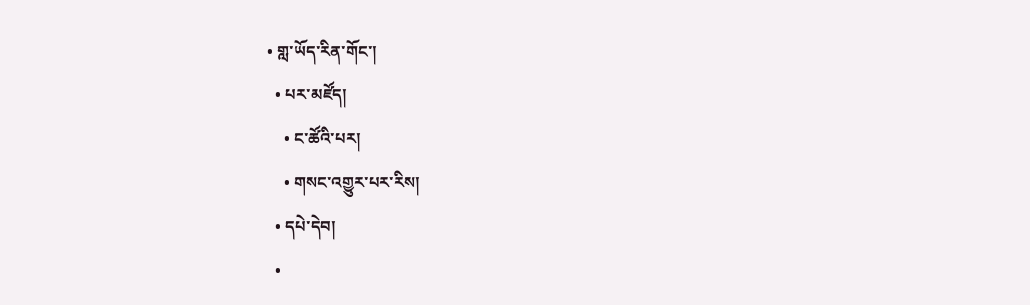• གླ་ཡོད་རིན་གོང་།
  • པར་མཛོད།
    • ང་ཚོའི་པར།
    • གསང་འགྱུར་པར་རིས།
  • དཔེ་དེབ།
  •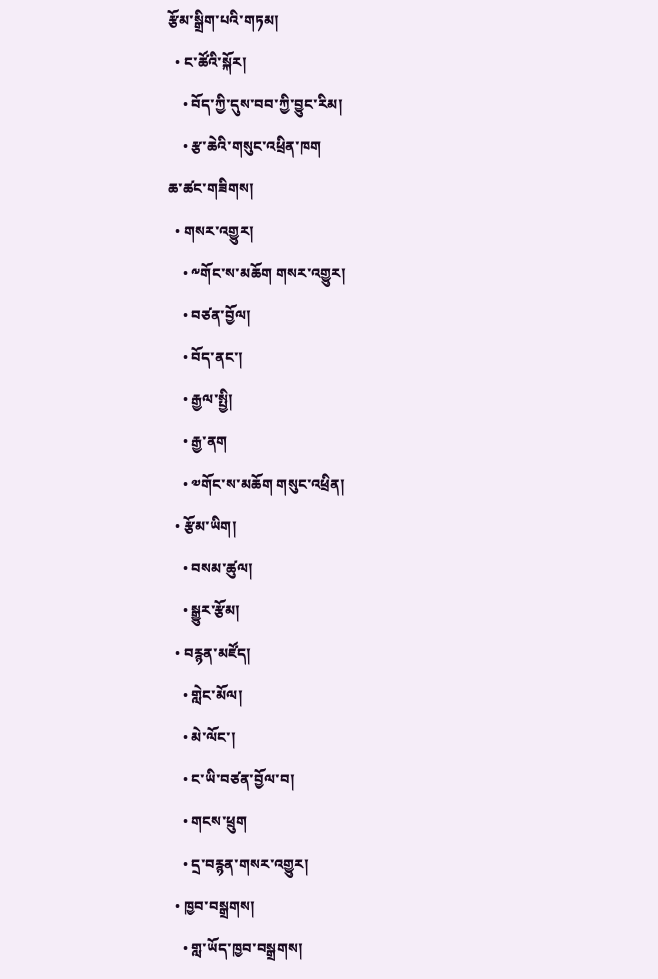རྩོམ་སྒྲིག་པའི་གཏམ།
  • ང་ཚོའི་སྐོར།
    • བོད་ཀྱི་དུས་བབ་ཀྱི་བྱུང་རིམ།
    • རྩ་ཆེའི་གསུང་འཕྲིན་ཁག
ཆ་ཚང་གཟིགས།
  • གསར་འགྱུར།
    • ༸གོང་ས་མཆོག གསར་འགྱུར།
    • བཙན་བྱོལ།
    • བོད་ནང་།
    • རྒྱལ་སྤྱི།
    • རྒྱ་ནག
    • ༧གོང་ས་མཆོག གསུང་འཕྲིན།
  • རྩོམ་ཡིག།
    • བསམ་ཚུལ།
    • སྒྱུར་རྩོམ།
  • བརྙན་མཛོད།
    • གླེང་མོལ།
    • མེ་ལོང་།
    • ང་ཡི་བཙན་བྱོལ་བ།
    • གངས་ཕྲུག
    • དྲ་བརྙན་གསར་འགྱུར།
  • ཁྱབ་བསྒྲགས།
    • གླ་ཡོད་ཁྱབ་བསྒྲགས།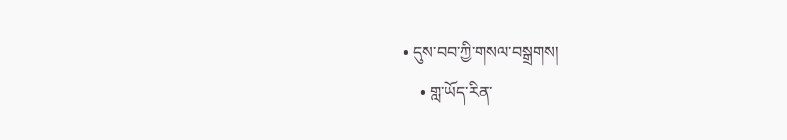• དུས་བབ་ཀྱི་གསལ་བསྒྲགས།
    • གླ་ཡོད་རིན་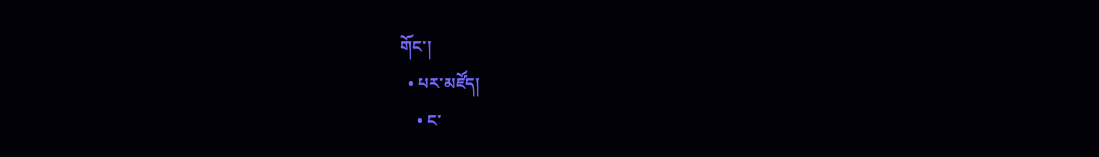གོང་།
  • པར་མཛོད།
    • ང་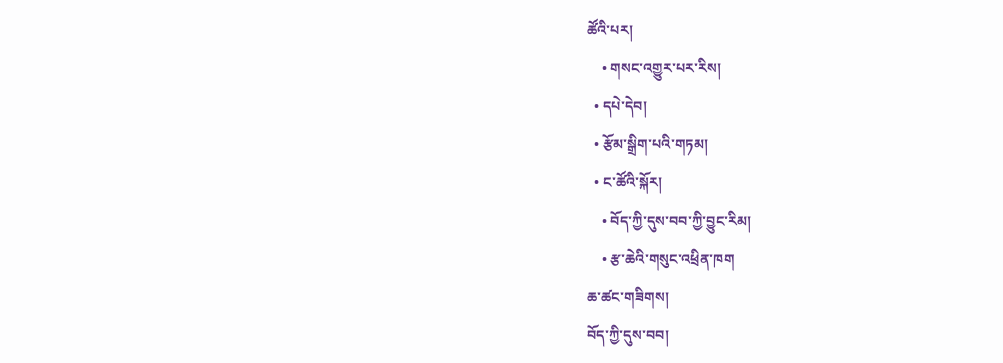ཚོའི་པར།
    • གསང་འགྱུར་པར་རིས།
  • དཔེ་དེབ།
  • རྩོམ་སྒྲིག་པའི་གཏམ།
  • ང་ཚོའི་སྐོར།
    • བོད་ཀྱི་དུས་བབ་ཀྱི་བྱུང་རིམ།
    • རྩ་ཆེའི་གསུང་འཕྲིན་ཁག
ཆ་ཚང་གཟིགས།
བོད་ཀྱི་དུས་བབ།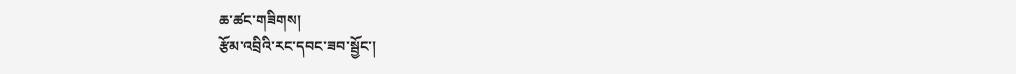ཆ་ཚང་གཟིགས།
རྩོམ་འབྲིའི་རང་དབང་ཟབ་སྦྱོང་།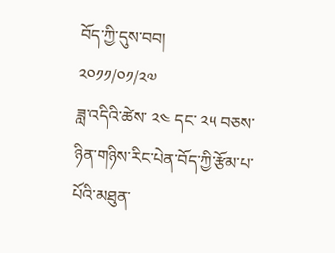བོད་ཀྱི་དུས་བབ།
༢༠༡༡/༠༡/༢༧
ཟླ་འདིའི་ཚེས་ ༢༤ དང་ ༢༥ བཅས་ཉིན་གཉིས་རིང་པེན་བོད་ཀྱི་རྩོམ་པ་པོའི་མཐུན་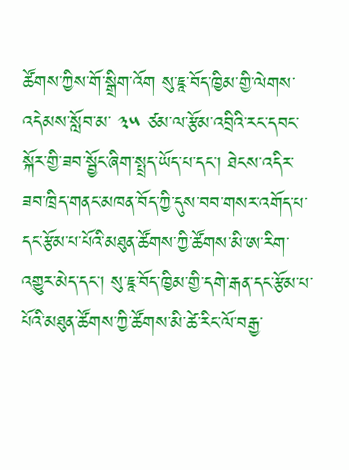ཚོགས་ཀྱིས་གོ་སྒྲིག་འོག སུ་ཇཱ་བོད་ཁྱིམ་གྱི་ལེགས་འདེམས་སློབ་མ་ ༣༥ ཙམ་ལ་རྩོམ་འབྲིའི་རང་དབང་སྐོར་གྱི་ཟབ་སྦྱོང་ཞིག་སྤྲད་ཡོད་པ་དང་། ཐེངས་འདིར་ཟབ་ཁྲིད་གནང་མཁན་བོད་ཀྱི་དུས་བབ་གསར་འགོད་པ་དང་རྩོམ་པ་པོའི་མཐུན་ཚོགས་ཀྱི་ཚོགས་མི་ཨ་རིག་འགྱུར་མེད་དང་། སུ་ཇཱ་བོད་ཁྱིམ་གྱི་དགེ་རྒན་དང་རྩོམ་པ་པོའི་མཐུན་ཚོགས་ཀྱི་ཚོགས་མི་ཚེ་རིང་ལོ་བརྒྱ་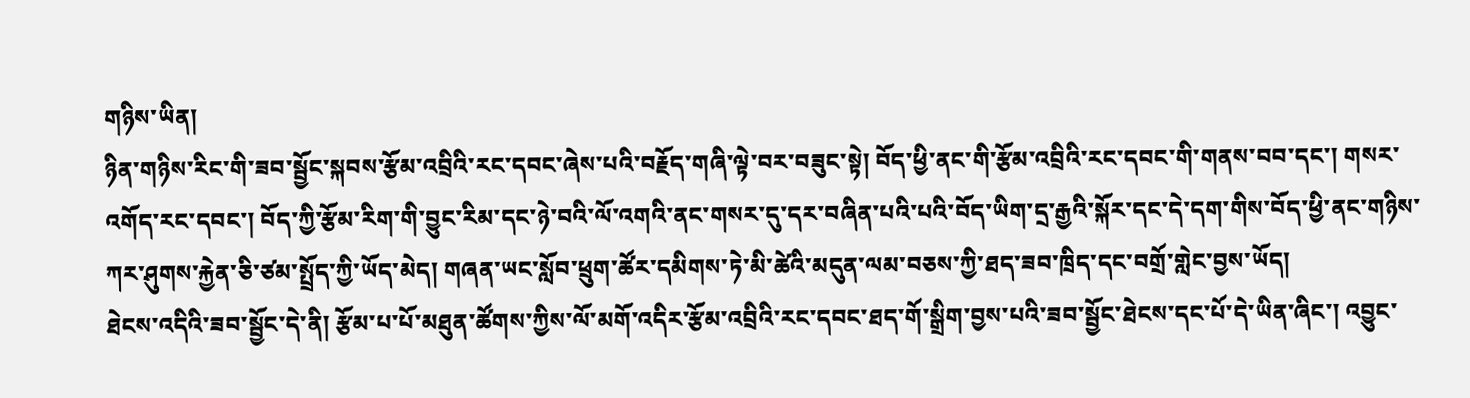གཉིས་ཡིན།
ཉིན་གཉིས་རིང་གི་ཟབ་སྦྱོང་སྐབས་རྩོམ་འབྲིའི་རང་དབང་ཞེས་པའི་བརྗོད་གཞི་ལྟེ་བར་བཟུང་སྟེ། བོད་ཕྱི་ནང་གི་རྩོམ་འབྲིའི་རང་དབང་གི་གནས་བབ་དང་། གསར་འགོད་རང་དབང་། བོད་ཀྱི་རྩོམ་རིག་གི་བྱུང་རིམ་དང་ཉེ་བའི་ལོ་འགའི་ནང་གསར་དུ་དར་བཞིན་པའི་པའི་བོད་ཡིག་དྲ་རྒྱའི་སྐོར་དང་དེ་དག་གིས་བོད་ཕྱི་ནང་གཉིས་ཀར་ཤུགས་རྐྱེན་ཅི་ཙམ་སྤྲོད་ཀྱི་ཡོད་མེད། གཞན་ཡང་སློབ་ཕྲུག་ཚོར་དམིགས་ཏེ་མི་ཚེའི་མདུན་ལམ་བཅས་ཀྱི་ཐད་ཟབ་ཁྲིད་དང་བགྲོ་གླེང་བྱས་ཡོད།
ཐེངས་འདིའི་ཟབ་སྦྱོང་དེ་ནི། རྩོམ་པ་པོ་མཐུན་ཚོགས་ཀྱིས་ལོ་མགོ་འདིར་རྩོམ་འབྲིའི་རང་དབང་ཐད་གོ་སྒྲིག་བྱས་པའི་ཟབ་སྦྱོང་ཐེངས་དང་པོ་དེ་ཡིན་ཞིང་། འབྱུང་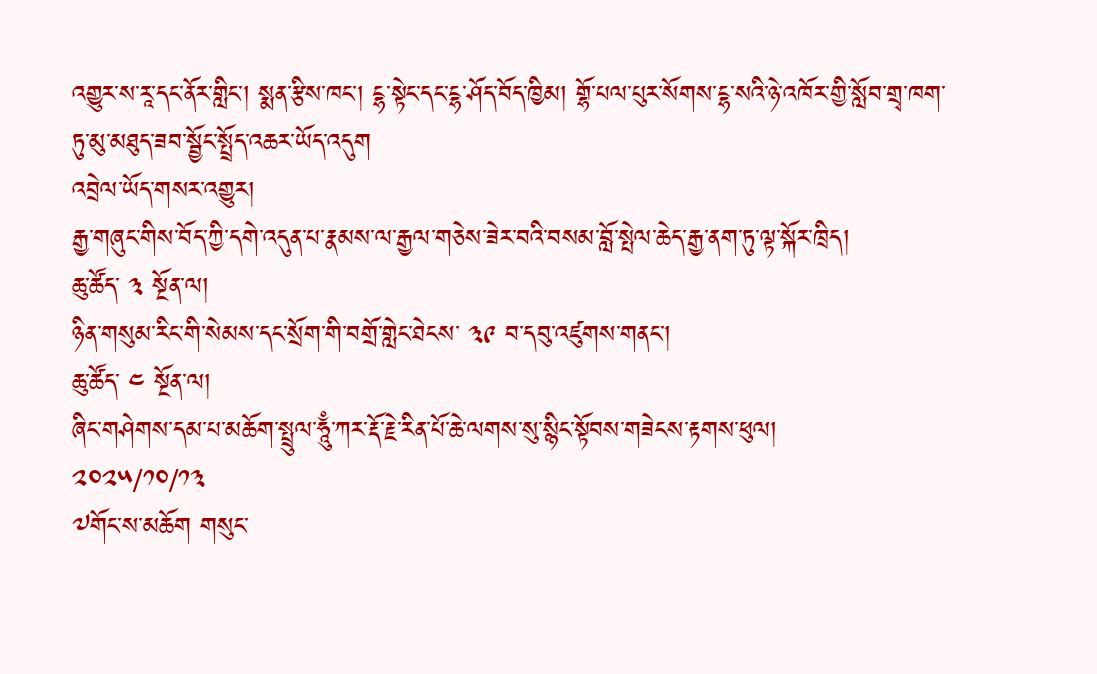འགྱུར་ས་རཱ་དང་ནོར་གླིང་། སྨན་རྩིས་ཁང་། ངྷ་སྟེང་དང་ངྷ་ཤོད་བོད་ཁྱིམ། གྷོ་པལ་པུར་སོགས་ངྷ་སའི་ཉེ་འཁོར་གྱི་སློབ་གྲྭ་ཁག་ཏུ་མུ་མཐུད་ཟབ་སྦྱོང་སྤྲོད་འཆར་ཡོད་འདུག
འབྲེལ་ཡོད་གསར་འགྱུར།
རྒྱ་གཞུང་གིས་བོད་ཀྱི་དགེ་འདུན་པ་རྣམས་ལ་རྒྱལ་གཅེས་ཟེར་བའི་བསམ་བློ་སྤེལ་ཆེད་རྒྱ་ནག་ཏུ་ལྟ་སྐོར་ཁྲིད།
ཆུ་ཚོད་ ༣ སྔོན་ལ།
ཉིན་གསུམ་རིང་གི་སེམས་དང་སྲོག་གི་བགྲོ་གླེང་ཐེངས་ ༣༩ བ་དབུ་འཛུགས་གནང་།
ཆུ་ཚོད་ ༤ སྔོན་ལ།
ཞིང་གཤེགས་དམ་པ་མཆོག་སྤྲུལ་ཧཱུྃ་ཀར་རྡོ་རྗེ་རིན་པོ་ཆེ་ལགས་སུ་སྙིང་སྟོབས་གཟེངས་རྟགས་ཕུལ།
༢༠༢༥/༡༠/༡༣
༧གོང་ས་མཆོག གསུང་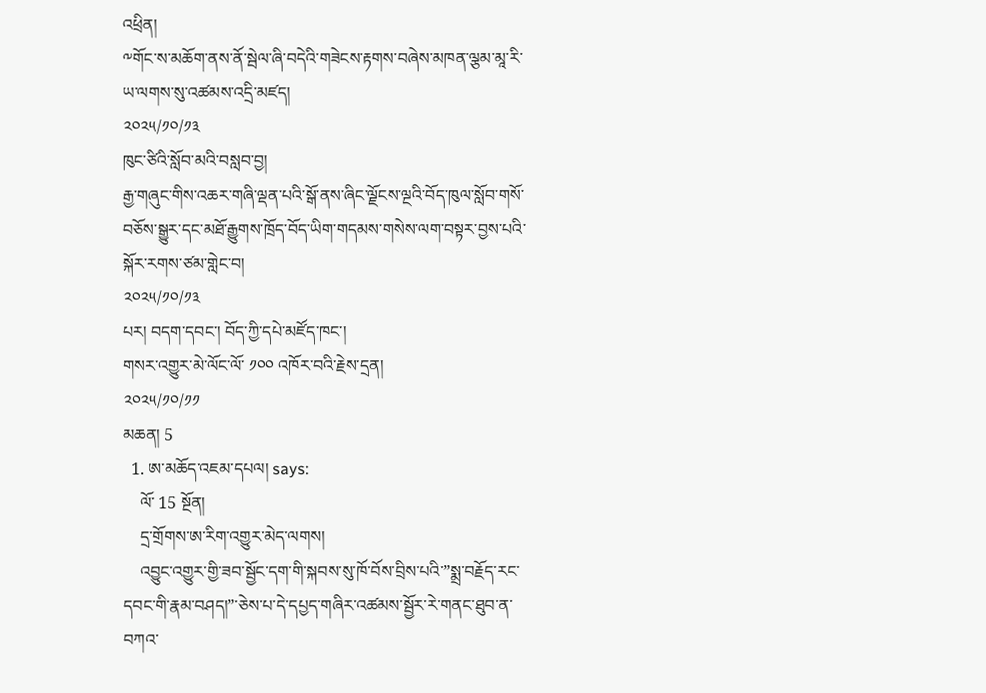འཕྲིན།
༸གོང་ས་མཆོག་ནས་ནོ་སྦེལ་ཞི་བདེའི་གཟེངས་རྟགས་བཞེས་མཁན་ལྕམ་མཱ་རི་ཡ་ལགས་སུ་འཚམས་འདྲི་མཛད།
༢༠༢༥/༡༠/༡༣
ཁུང་ཙིའི་སློབ་མའི་བསླབ་བྱ།
རྒྱ་གཞུང་གིས་འཆར་གཞི་ལྡན་པའི་སྒོ་ནས་ཞིང་ལྗོངས་ལྔའི་བོད་ཁུལ་སློབ་གསོ་བཅོས་སྒྱུར་དང་མཐོ་རྒྱུགས་ཁྲོད་བོད་ཡིག་གདམས་གསེས་ལག་བསྟར་བྱས་པའི་སྐོར་རགས་ཙམ་གླེང་བ།
༢༠༢༥/༡༠/༡༣
པར། བདག་དབང་། བོད་ཀྱི་དཔེ་མཛོད་ཁང་།
གསར་འགྱུར་མེ་ལོང་ལོ་ ༡༠༠ འཁོར་བའི་རྗེས་དྲན།
༢༠༢༥/༡༠/༡༡
མཆན། 5
  1. ཨ་མཆོད་འཇམ་དཔལ། says:
    ལོ་ 15 སྔོན།
    དྲ་གྲོགས་ཨ་རིག་འགྱུར་མེད་ལགས།
    འབྱུང་འགྱུར་གྱི་ཟབ་སྦྱོང་དག་གི་སྐབས་སུ་ཁོ་བོས་བྲིས་པའི་”སྨྲ་བརྗོད་རང་དབང་གི་རྣམ་བཤད།”་ཅེས་པ་དེ་དཔྱད་གཞིར་འཚམས་སྦྱོར་རེ་གནང་ཐུབ་ན་བཀའ་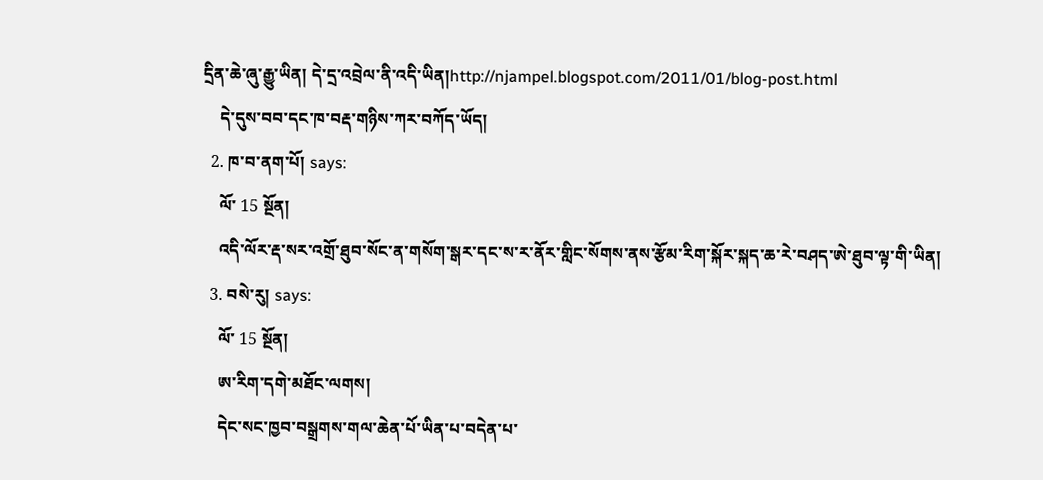དྲིན་ཆེ་ཞུ་རྒྱུ་ཡིན། དེ་དྲ་འབྲེལ་ནི་འདི་ཡིན།http://njampel.blogspot.com/2011/01/blog-post.html
    དེ་དུས་བབ་དང་ཁ་བརྡ་གཉིས་ཀར་བཀོད་ཡོད།
  2. ཁ་བ་ནག་པོ། says:
    ལོ་ 15 སྔོན།
    འདི་ལོར་རྡ་སར་འགྲོ་ཐུབ་སོང་ན་གསོག་སྒར་དང་ས་ར་ནོར་གླིང་སོགས་ནས་རྩོམ་རིག་སྐོར་སྐད་ཆ་རེ་བཤད་ཨེ་ཐུབ་ལྟ་གི་ཡིན།
  3. བསེ་རུ། says:
    ལོ་ 15 སྔོན།
    ཨ་རིག་དགེ་མཐོང་ལགས།
    དེང་སང་ཁྱབ་བསྒྲགས་གལ་ཆེན་པོ་ཡིན་པ་བདེན་པ་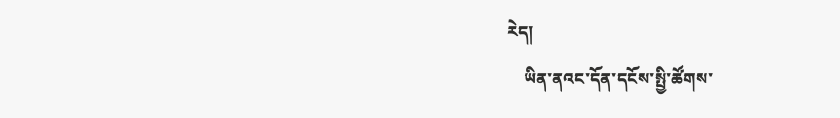རེད།
    ཡིན་ནའང་དོན་དངོས་སྤྱི་ཚོགས་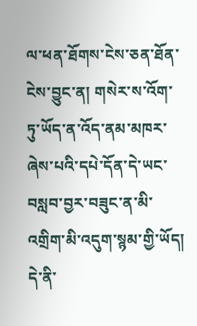ལ་ཕན་ཐོགས་ངེས་ཅན་ཐོན་ངེས་བྱུང་ན། གསེར་ས་འོག་ཏུ་ཡོད་ན་འོད་ནམ་མཁར་ཞེས་པའི་དཔེ་དོན་དེ་ཡང་བསླབ་བྱར་བཟུང་ན་མི་འགྲིག་མི་འདུག་སྙམ་གྱི་ཡོད། དེ་ནི་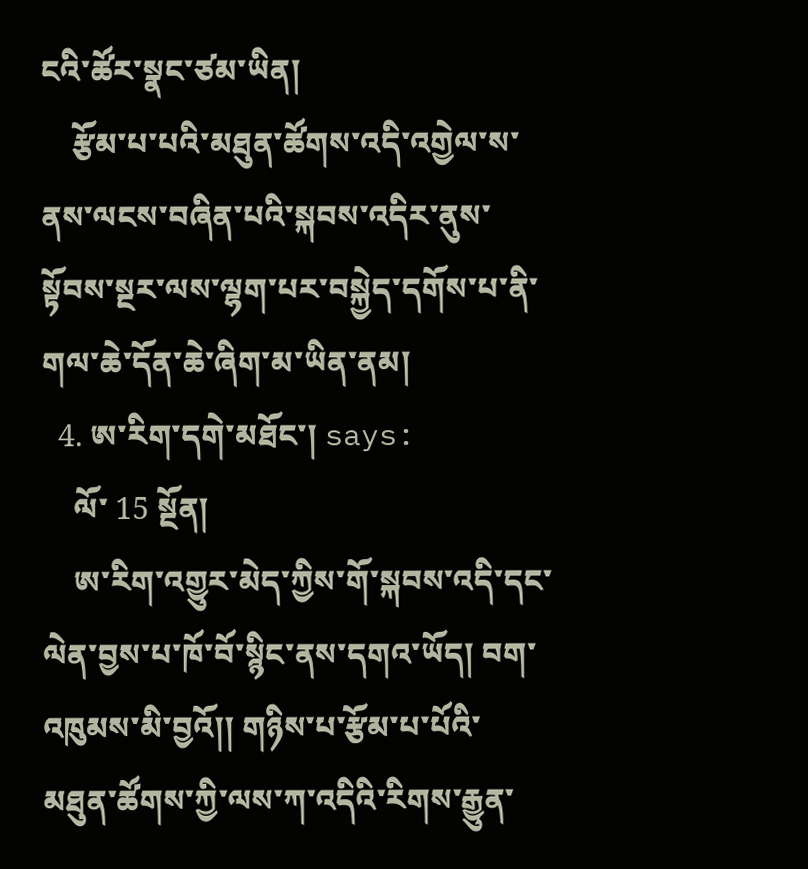ངའི་ཚོར་སྣང་ཙམ་ཡིན།
    རྩོམ་པ་པའི་མཐུན་ཚོགས་འདི་འགྱེལ་ས་ནས་ལངས་བཞིན་པའི་སྐབས་འདིར་ནུས་སྟོབས་སྔར་ལས་ལྷག་པར་བསྐྱེད་དགོས་པ་ནི་གལ་ཆེ་དོན་ཆེ་ཞིག་མ་ཡིན་ནམ།
  4. ཨ་རིག་དགེ་མཐོང་། says:
    ལོ་ 15 སྔོན།
    ཨ་རིག་འགྱུར་མེད་ཀྱིས་གོ་སྐབས་འདི་དང་ལེན་བྱས་པ་ཁོ་བོ་སྙིང་ནས་དགའ་ཡོད། བག་འཁུམས་མི་བྱའོ།། གཉིས་པ་རྩོམ་པ་པོའི་མཐུན་ཚོགས་ཀྱི་ལས་ཀ་འདིའི་རིགས་རྒྱུན་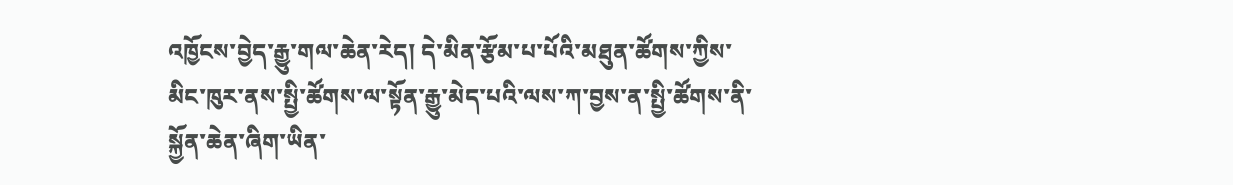འཁྱོངས་བྱེད་རྒྱུ་གལ་ཆེན་རེད། དེ་མིན་རྩོམ་པ་པོའི་མཐུན་ཚོགས་ཀྱིས་མིང་ཁུར་ནས་སྤྱི་ཚོགས་ལ་སྟོན་རྒྱུ་མེད་པའི་ལས་ཀ་བྱས་ན་སྤྱི་ཚོགས་ནི་སྐྱོན་ཆེན་ཞིག་ཡིན་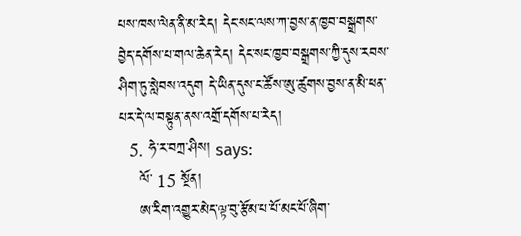པས་ཁས་ལེན་ནི་མ་རེད། དེང་སང་ལས་ཀ་བྱས་ན་ཁྱབ་བསྒྲགས་བྱེད་དགོས་པ་གལ་ཆེན་རེད། དེང་སང་ཁྱབ་བསྒྲགས་ཀྱི་དུས་རབས་ཤིག་ཏུ་སླེབས་འདུག དེ་ཡིན་དུས་ང་ཚོས་ཨུ་ཚུགས་བྱས་ན་མི་ཕན་པར་དེ་ལ་བསྟུན་ནས་འགྲོ་དགོས་པ་རེད།
  5. ཧེ་ར་བཀྲ་ཤིས། says:
    ལོ་ 15 སྔོན།
    ཨ་རིག་འགྱུར་མེད་ལྟ་བུ་རྩོམ་པ་པོ་མང་པོ་ཞིག་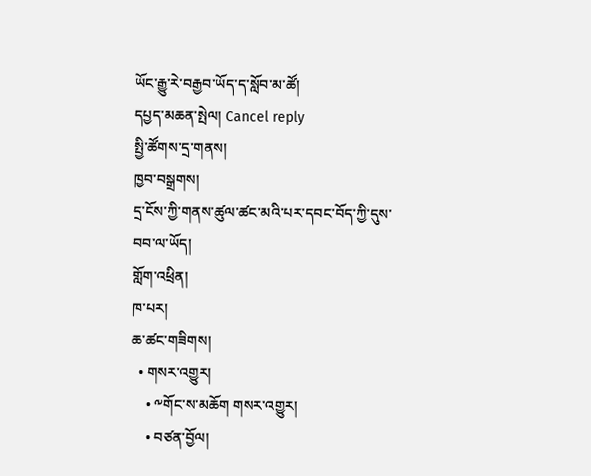ཡོང་རྒྱུ་རེ་བརྒྱབ་ཡོད་ད་སློབ་མ་ཚོ།
དཔྱད་མཆན་སྤེལ། Cancel reply
སྤྱི་ཚོགས་དྲ་གནས།
ཁྱབ་བསྒྲགས།
དྲ་ངོས་ཀྱི་གནས་ཚུལ་ཚང་མའི་པར་དབང་བོད་ཀྱི་དུས་བབ་ལ་ཡོད།
གློག་འཕྲིན།
ཁ་པར།
ཆ་ཚང་གཟིགས།
  • གསར་འགྱུར།
    • ༸གོང་ས་མཆོག གསར་འགྱུར།
    • བཙན་བྱོལ།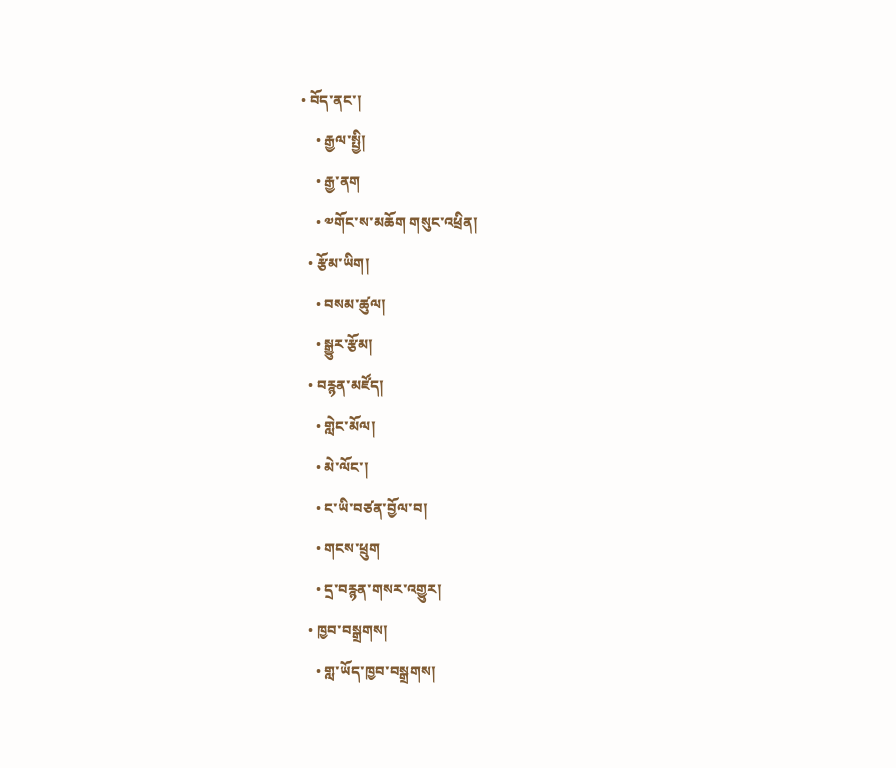• བོད་ནང་།
    • རྒྱལ་སྤྱི།
    • རྒྱ་ནག
    • ༧གོང་ས་མཆོག གསུང་འཕྲིན།
  • རྩོམ་ཡིག།
    • བསམ་ཚུལ།
    • སྒྱུར་རྩོམ།
  • བརྙན་མཛོད།
    • གླེང་མོལ།
    • མེ་ལོང་།
    • ང་ཡི་བཙན་བྱོལ་བ།
    • གངས་ཕྲུག
    • དྲ་བརྙན་གསར་འགྱུར།
  • ཁྱབ་བསྒྲགས།
    • གླ་ཡོད་ཁྱབ་བསྒྲགས།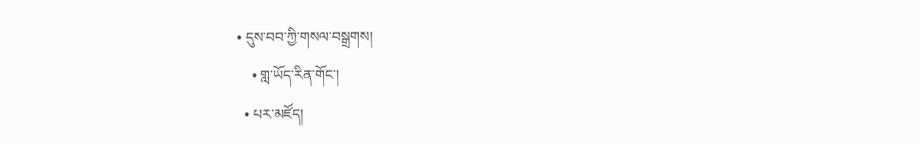• དུས་བབ་ཀྱི་གསལ་བསྒྲགས།
    • གླ་ཡོད་རིན་གོང་།
  • པར་མཛོད།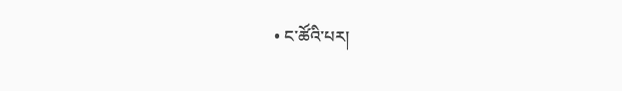• ང་ཚོའི་པར།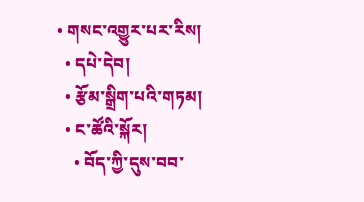• གསང་འགྱུར་པར་རིས།
  • དཔེ་དེབ།
  • རྩོམ་སྒྲིག་པའི་གཏམ།
  • ང་ཚོའི་སྐོར།
    • བོད་ཀྱི་དུས་བབ་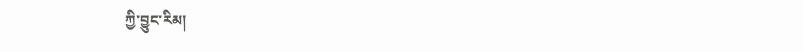ཀྱི་བྱུང་རིམ།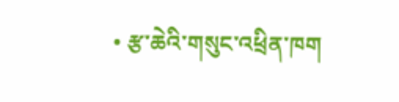• རྩ་ཆེའི་གསུང་འཕྲིན་ཁག